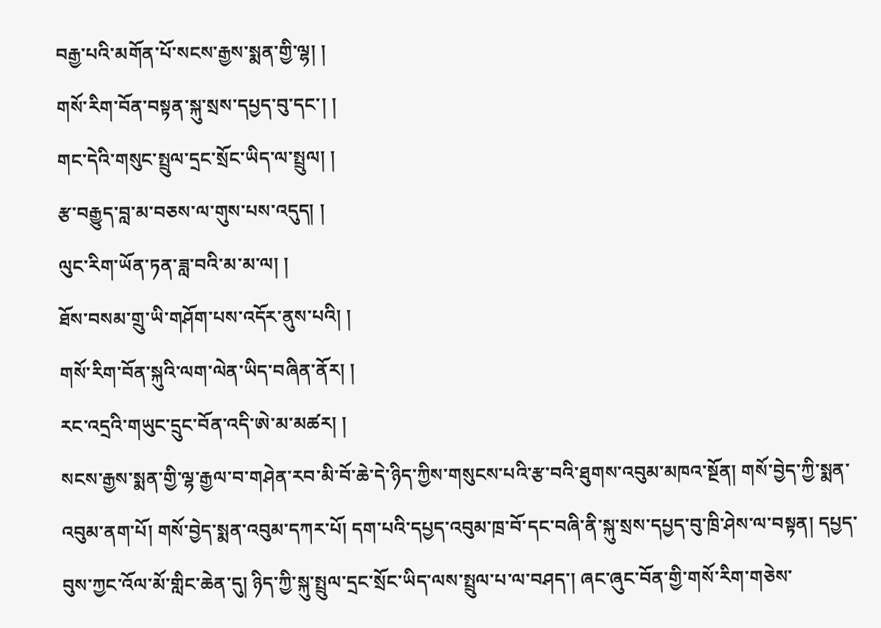བརྒྱ་པའི་མགོན་པོ་སངས་རྒྱས་སྨན་གྱི་ལྷ། །
གསོ་རིག་བོན་བསྟན་སྐུ་སྲས་དཔྱད་བུ་དང་། །
གང་དེའི་གསུང་སྤྲུལ་དྲང་སྲོང་ཡིད་ལ་སྤྲུལ། །
རྩ་བརྒྱུད་བླ་མ་བཅས་ལ་གུས་པས་འདུད། །
ལུང་རིག་ཡོན་ཏན་ཟླ་བའི་མ་མ་ལ། །
ཐོས་བསམ་གྲུ་ཡི་གཤོག་པས་འདོར་ནུས་པའི། །
གསོ་རིག་བོན་སྐུའི་ལག་ལེན་ཡིད་བཞིན་ནོར། །
རང་འདྲའི་གཡུང་དྲུང་བོན་འདི་ཨེ་མ་མཚར། །
སངས་རྒྱས་སྨན་གྱི་ལྷ་རྒྱལ་བ་གཤེན་རབ་མི་བོ་ཆེ་དེ་ཉིད་ཀྱིས་གསུངས་པའི་རྩ་བའི་ཐུགས་འབུམ་མཁའ་སྔོན། གསོ་བྱེད་ཀྱི་སྨན་འབུམ་ནག་པོ། གསོ་བྱེད་སྨན་འབུམ་དཀར་པོ། དག་པའི་དཔྱད་འབུམ་ཁྲ་བོ་དང་བཞི་ནི་སྐུ་སྲས་དཔྱད་བུ་ཁྲི་ཤེས་ལ་བསྟན། དཔྱད་བུས་ཀྱང་འོལ་མོ་གླིང་ཆེན་དུ། ཉིད་ཀྱི་སྐུ་སྤྲུལ་དྲང་སྲོང་ཡིད་ལས་སྤྲུལ་པ་ལ་བཤད་། ཞང་ཞུང་བོན་གྱི་གསོ་རིག་གཅེས་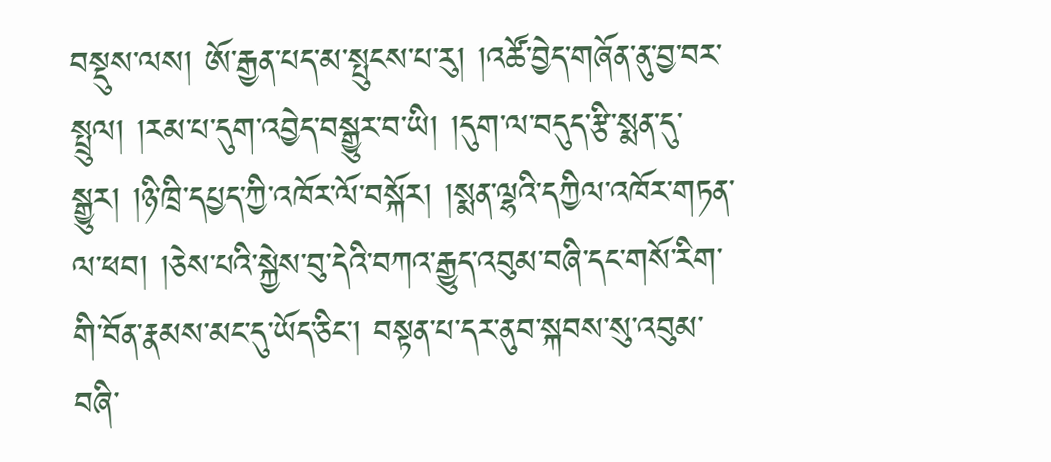བསྡུས་ལས། ཨོ་རྒྱན་པད་མ་སྤུངས་པ་རུ། །འཚོ་བྱེད་གཞོན་ནུ་བྱ་བར་སྤྲུལ། །རམ་པ་དུག་འབྱེད་བསྒྱུར་བ་ཡི། །དུག་ལ་བདུད་རྩི་སྨན་དུ་སྒྱུར། །ཉི་ཁྲི་དཔྱད་ཀྱི་འཁོར་ལོ་བསྐོར། །སྨན་ལྷའི་དཀྱིལ་འཁོར་གཏན་ལ་ཕབ། །ཅེས་པའི་སྐྱེས་བུ་དེའི་བཀའ་རྒྱུད་འབུམ་བཞི་དང་གསོ་རིག་གི་བོན་རྣམས་མང་དུ་ཡོད་ཅིང་། བསྟན་པ་དར་ནུབ་སྐབས་སུ་འབུམ་བཞི་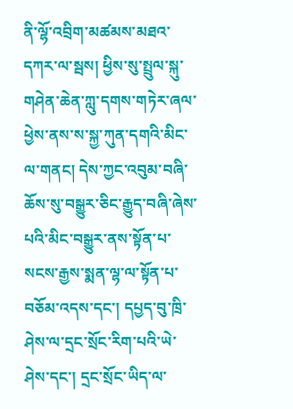ནི་ལྷོ་འབྲིག་མཚམས་མཐའ་དཀར་ལ་སྦས། ཕྱིས་སུ་སྤྲུལ་སྐུ་གཤེན་ཆེན་ཀླུ་དགས་གཏེར་ཞལ་ཕྱེས་ནས་ས་སྐྱ་ཀུན་དགའི་མིང་ལ་གནང། དེས་ཀྱང་འབུམ་བཞི་ཆོས་སུ་བསྒྱུར་ཅིང་རྒྱུད་བཞི་ཞེས་པའི་མིང་བསྒྱུར་ནས་སྟོན་པ་སངས་རྒྱས་སྨན་ལྷ་ལ་སྟོན་པ་བཅོམ་འདས་དང་། དཔྱད་བུ་ཁྲི་ཤེས་ལ་དྲང་སྲོང་རིག་པའི་ཡེ་ཤེས་དང་། དྲང་སྲོང་ཡིད་ལ་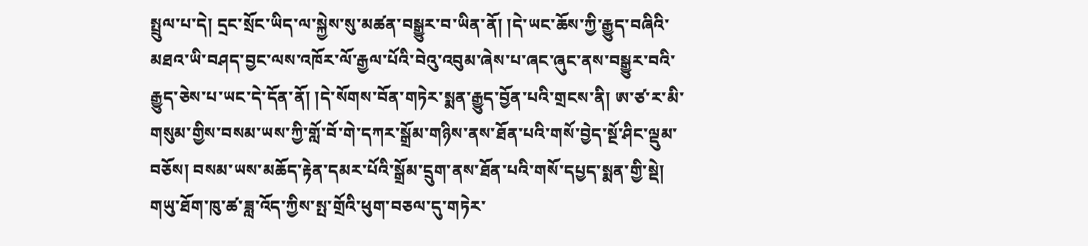སྤྲུལ་པ་དེ། དྲང་སྲོང་ཡིད་ལ་སྐྱེས་སུ་མཚན་བསྒྱུར་བ་ཡིན་ནོ། །དེ་ཡང་ཆོས་ཀྱི་རྒྱུད་བཞིའི་མཐའ་ཡི་བཤད་བྱང་ལས་འཁོར་ལོ་རྒྱལ་པོའི་བེའུ་འབུམ་ཞེས་པ་ཞང་ཞུང་ནས་བསྒྱུར་བའི་རྒྱུད་ཅེས་པ་ཡང་དེ་དོན་ནོ། །དེ་སོགས་བོན་གཏེར་སྨན་རྒྱུད་བྱོན་པའི་གྲངས་ནི། ཨ་ཙ་ར་མི་གསུམ་གྱིས་བསམ་ཡས་ཀྱི་གློ་བོ་གེ་དཀར་སྒྲོམ་གཉིས་ནས་ཐོན་པའི་གསོ་བྱེད་སྔོ་ཤིང་ལྡུམ་བཅོས། བསམ་ཡས་མཆོད་རྟེན་དམར་པོའི་སྒྲོམ་དྲུག་ནས་ཐོན་པའི་གསོ་དཔྱད་སྨན་གྱི་སྡེ། གཡུ་ཐོག་ཁུ་ཚ་ཟླ་འོད་ཀྱིས་སྤ་གྲོའི་ཕུག་བཅལ་དུ་གཏེར་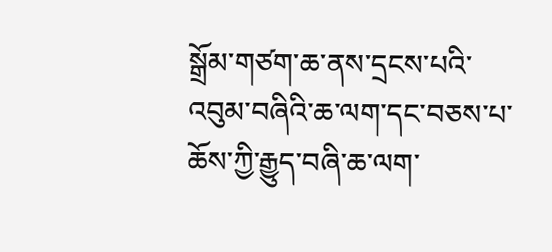སྒྲོམ་གཙག་ཆ་ནས་དྲངས་པའི་འབུམ་བཞིའི་ཆ་ལག་དང་བཅས་པ་ཆོས་ཀྱི་རྒྱུད་བཞི་ཆ་ལག་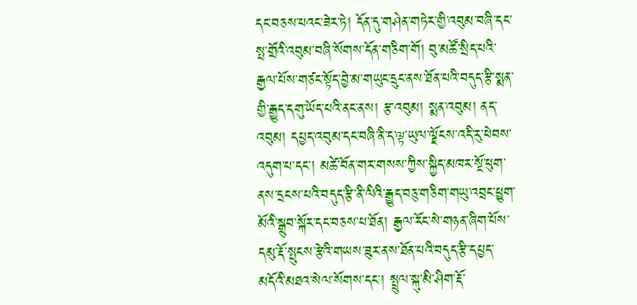དང་བཅས་པའང་ཟེར་ཏེ། དོན་དུ་གཤེན་གཏེར་གྱི་འབུམ་བཞི་དང་སྤ་གྲོའི་འབུམ་བཞི་སོགས་དོན་གཅིག་གོ། བུ་མཚོ་སྲིད་པའི་རྒྱལ་པོས་གཙང་སྟོད་བྱེ་མ་གཡུང་དྲུང་ནས་ཐོན་པའི་བདུད་རྩི་སྨན་གྱི་རྒྱུད་དགུ་ཡོད་པའི་ནང་ནས། རྩ་འབུམ། སྨན་འབུམ། ནད་འབུམ། དཔྱད་འབུམ་དང་བཞི་ནི་ད་ལྟ་ཡུལ་ལྗོངས་འདི་རུ་ཕེབས་འདུག་པ་དང་། མཚེ་བོན་གར་གསས་ཀྱིས་སྐྱིད་མཁར་སྔོ་ཕུག་ནས་དྲངས་པའི་བདུད་རྩི་ནི་ལིའི་རྒྱུད་བཅུ་གཅིག་གཡུ་འབྲང་ཕྱུག་མོའི་སྒྲུབ་སྐོར་དང་བཅས་པ་ཐོན། རྒྱལ་རོང་སེ་གཉན་ཞིག་པོས་དམུ་རྡོ་སྤུངས་རྩེའི་གཡས་ཟུར་ནས་ཐོན་པའི་བདུད་རྩི་དཔྱད་མདོའི་མཐའ་སེལ་སོགས་དང་། སྤྲུལ་སྐུ་མི་ཤིག་རྡོ་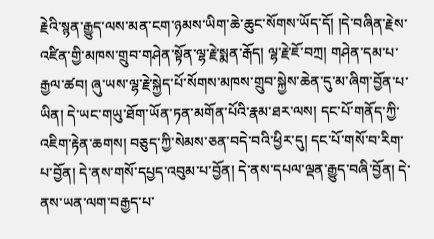རྗེའི་སྙན་རྒྱུད་ལས་མན་ངག་ཉམས་ཡིག་ཆེ་ཆུང་སོགས་ཡོད་དོ། །དེ་བཞིན་རྗེས་འཛིན་གྱི་མཁས་གྲུབ་གཤེན་སྟོན་ལྷ་རྗེ་སྨན་རྒོད། ལྷ་རྗེ་ཇོ་བཀྲ། གཤེན་དམ་པ་རྒྱལ་ཚབ། ཞུ་ཡས་ལྷ་རྗེ་སྐྱེད་པོ་སོགས་མཁས་གྲུབ་སྐྱེས་ཆེན་དུ་མ་ཞིག་བྱོན་པ་ཡིན། དེ་ཡང་གཡུ་ཐོག་ཡོན་ཏན་མགོན་པོའི་རྣམ་ཐར་ལས། དང་པོ་གནོད་ཀྱི་འཇིག་རྟེན་ཆགས། བཅུད་ཀྱི་སེམས་ཅན་བདེ་བའི་ཕྱིར་དུ། དང་པོ་གསོ་བ་རིག་པ་བྱོན། དེ་ནས་གསོ་དཔྱད་འབུམ་པ་བྱོན། དེ་ནས་དཔལ་ལྡན་རྒྱུད་བཞི་བྱོན། དེ་ནས་ཡན་ལག་བརྒྱད་པ་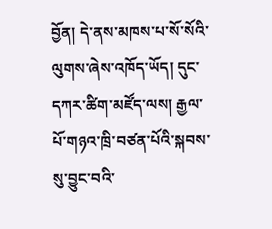བྱོན། དེ་ནས་མཁས་པ་སོ་སོའི་ལུགས་ཞེས་འཁོད་ཡོད། དུང་དཀར་ཚིག་མཛོད་ལས། རྒྱལ་པོ་གཉའ་ཁྲི་བཙན་པོའི་སྐབས་སུ་བྱུང་བའི་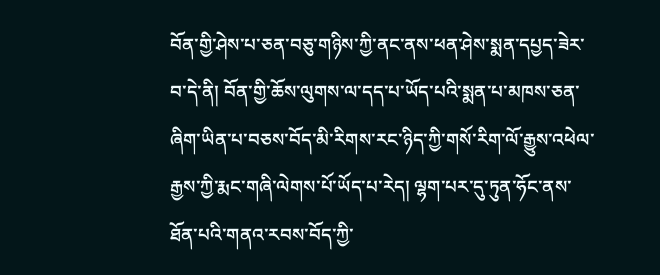བོན་གྱི་ཤེས་པ་ཅན་བཅུ་གཉིས་ཀྱི་ནང་ནས་ཕན་ཤེས་སྨན་དཔྱད་ཟེར་བ་དེ་ནི། བོན་གྱི་ཆོས་ལུགས་ལ་དད་པ་ཡོད་པའི་སྨན་པ་མཁས་ཅན་ཞིག་ཡིན་པ་བཅས་བོད་མི་རིགས་རང་ཉིད་ཀྱི་གསོ་རིག་ལོ་རྒྱུས་འཕེལ་རྒྱས་ཀྱི་རྨང་གཞི་ལེགས་པོ་ཡོད་པ་རེད། ལྷག་པར་དུ་ཏུན་ཧོང་ནས་ཐོན་པའི་གནའ་རབས་བོད་ཀྱི་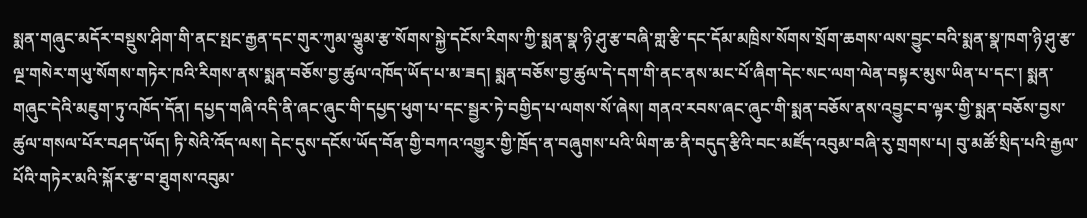སྨན་གཞུང་མདོར་བསྡུས་ཤིག་གི་ནང་སྤང་རྒྱན་དང་གུར་ཀུམ་ལྕུམ་རྩ་སོགས་སྐྱེ་དངོས་རིགས་ཀྱི་སྨན་སྣ་ཉི་ཤུ་རྩ་བཞི་གླ་རྩི་དང་དོམ་མཁྲིས་སོགས་སྲོག་ཆགས་ལས་བྱུང་བའི་སྨན་སྣ་ཁག་ཉི་ཤུ་རྩ་ལྔ་གསེར་གཡུ་སོགས་གཏེར་ཁའི་རིགས་ནས་སྨན་བཅོས་བྱ་ཚུལ་འཁོད་ཡོད་པ་མ་ཟད། སྨན་བཅོས་བྱ་ཚུལ་དེ་དག་གི་ནང་ནས་མང་པོ་ཞིག་དེང་སང་ལག་ལེན་བསྟར་མུས་ཡིན་པ་དང་། སྨན་གཞུང་དེའི་མཇུག་ཏུ་འཁོད་དོན། དཔྱད་གཞི་འདི་ནི་ཞང་ཞུང་གི་དཔྱད་ཕུག་པ་དང་སྦྱར་ཏེ་བགྱིད་པ་ལགས་སོ་ཞེས། གནའ་རབས་ཞང་ཞུང་གི་སྨན་བཅོས་ནས་འབྱུང་བ་ལྟར་གྱི་སྨན་བཅོས་བྱས་ཚུལ་གསལ་པོར་བཤད་ཡོད། ཏི་སེའི་འོད་ལས། དེང་དུས་དངོས་ཡོད་བོན་གྱི་བཀའ་འགྱུར་གྱི་ཁྲོད་ན་བཞུགས་པའི་ཡིག་ཆ་ནི་བདུད་རྩིའི་བང་མཛོད་འབུམ་བཞི་རུ་གྲགས་པ། བུ་མཚོ་སྲིད་པའི་རྒྱལ་པོའི་གཏེར་མའི་སྐོར་རྩ་བ་ཐུགས་འབུམ་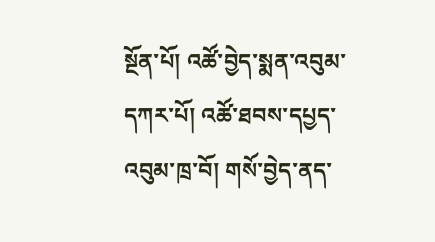སྔོན་པོ། འཚོ་བྱེད་སྨན་འབུམ་དཀར་པོ། འཚོ་ཐབས་དཔྱད་འབུམ་ཁྲ་བོ། གསོ་བྱེད་ནད་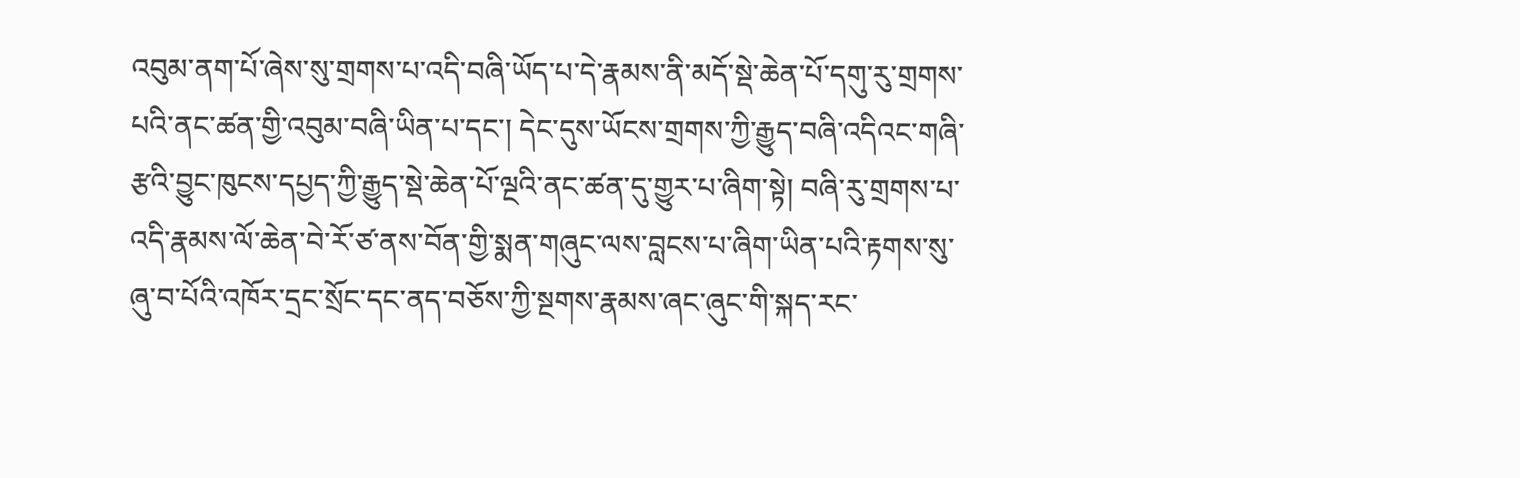འབུམ་ནག་པོ་ཞེས་སུ་གྲགས་པ་འདི་བཞི་ཡོད་པ་དེ་རྣམས་ནི་མདོ་སྡེ་ཆེན་པོ་དགུ་རུ་གྲགས་པའི་ནང་ཚན་གྱི་འབུམ་བཞི་ཡིན་པ་དང་། དེང་དུས་ཡོངས་གྲགས་ཀྱི་རྒྱུད་བཞི་འདིའང་གཞི་རྩའི་བྱུང་ཁུངས་དཔྱད་ཀྱི་རྒྱུད་སྡེ་ཆེན་པོ་ལྔའི་ནང་ཚན་དུ་གྱུར་པ་ཞིག་སྟེ། བཞི་རུ་གྲགས་པ་འདི་རྣམས་ལོ་ཆེན་བེ་རོ་ཙ་ནས་བོན་གྱི་སྨན་གཞུང་ལས་བླངས་པ་ཞིག་ཡིན་པའི་རྟགས་སུ་ཞུ་བ་པོའི་འཁོར་དྲང་སྲོང་དང་ནད་བཅོས་ཀྱི་སྔགས་རྣམས་ཞང་ཞུང་གི་སྐད་རང་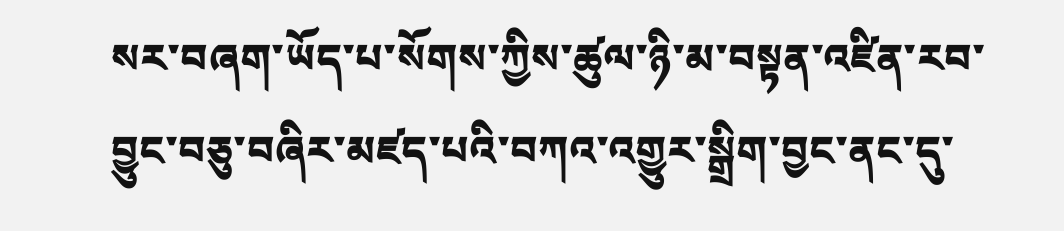སར་བཞག་ཡོད་པ་སོགས་ཀྱིས་ཚུལ་ཉི་མ་བསྟན་འཛིན་རབ་བྱུང་བཅུ་བཞིར་མཛད་པའི་བཀའ་འགྱུར་སྒྲིག་བྱང་ནང་དུ་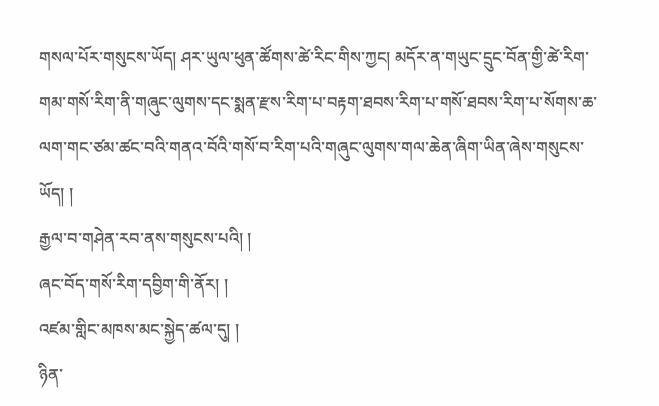གསལ་པོར་གསུངས་ཡོད། ཤར་ཡུལ་ཕུན་ཚོགས་ཚེ་རིང་གིས་ཀྱང། མདོར་ན་གཡུང་དྲུང་བོན་གྱི་ཚེ་རིག་གམ་གསོ་རིག་ནི་གཞུང་ལུགས་དང་སྨན་རྫས་རིག་པ་བརྟག་ཐབས་རིག་པ་གསོ་ཐབས་རིག་པ་སོགས་ཆ་ལག་གང་ཙམ་ཚང་བའི་གནའ་བོའི་གསོ་བ་རིག་པའི་གཞུང་ལུགས་གལ་ཆེན་ཞིག་ཡིན་ཞེས་གསུངས་ཡོད། །
རྒྱལ་བ་གཤེན་རབ་ནས་གསུངས་པའི། །
ཞང་བོད་གསོ་རིག་དབྱིག་གི་ནོར། །
འཛམ་གླིང་མཁས་མང་སྐྱེད་ཚལ་དུ། །
ཉིན་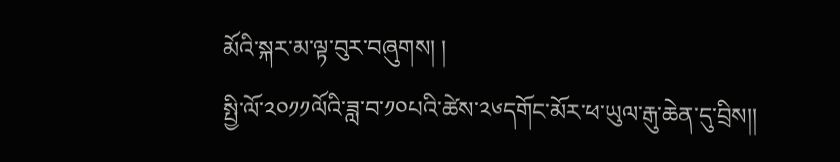མོའི་སྐར་མ་ལྟ་བུར་བཞུགས། །
སྤྱི་ལོ་༢༠༡༡ལོའི་ཟླ་བ་༡༠པའི་ཚེས་༢༦དགོང་མོར་ཕ་ཡུལ་རྒུ་ཆེན་དུ་བྲིས།།